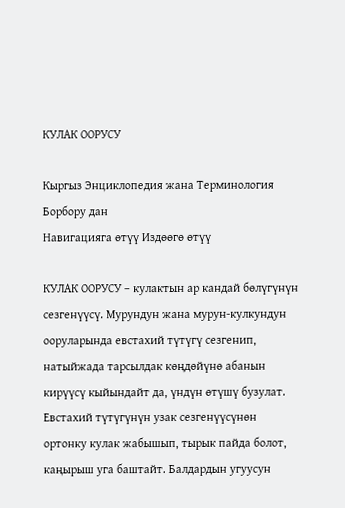КУЛАК ООРУСУ

Кыргыз Энциклопедия жана Терминология Борбору дан
Навигацияга өтүү Издөөгө өтүү

КУЛАК ООРУСУ – кулактын ар кандай бөлүгүнүн сезгенүүсү. Мурундун жана мурун-кулкундун ооруларында евстахий түтүгү сезгенип, натыйжада тарсылдак көңдөйүнө абанын кирүүсү кыйындайт да, үндүн өтүшү бузулат. Евстахий түтүгүнүн узак сезгенүүсүнөн ортонку кулак жабышып, тырык пайда болот, каңырыш уга баштайт. Балдардын угуусун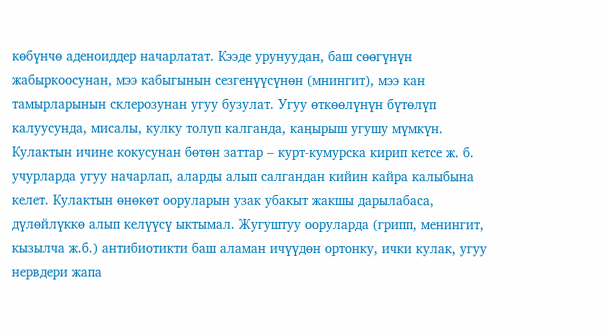көбүнчө аденоиддер начарлатат. Кээде урунуудан, баш сөөгүнүн жабыркоосунан, мээ кабыгынын сезгенүүсүнөн (мнингит), мээ кан тамырларынын склерозунан угуу бузулат. Угуу өткөөлүнүн бүтөлүп калуусунда, мисалы, кулку толуп калганда, каңырыш угушу мүмкүн. Кулактын ичине кокусунан бөтөн заттар – курт-кумурска кирип кетсе ж. б. учурларда угуу начарлап, аларды алып салгандан кийин кайра калыбына келет. Кулактын өнөкөт ооруларын узак убакыт жакшы дарылабаса, дүлөйлүккө алып келүүсү ыктымал. Жугуштуу ооруларда (грипп, менингит, кызылча ж.б.) антибиотикти баш аламан ичүүдөн ортонку, ички кулак, угуу нервдери жапа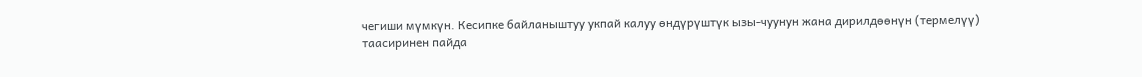чегиши мүмкүн. Кесипке байланыштуу укпай калуу өндүрүштүк ызы-чуунун жана дирилдөөнүн (термелүү) таасиринен пайда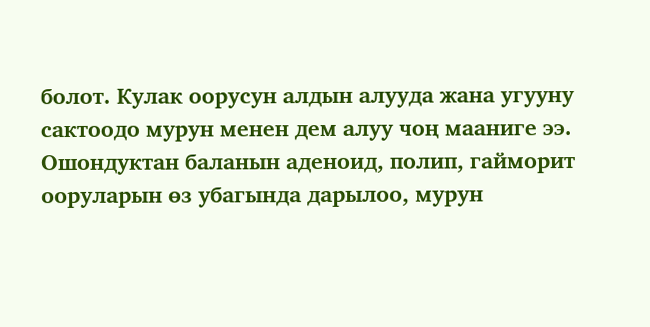болот. Кулак оорусун алдын алууда жана угууну сактоодо мурун менен дем алуу чоң мааниге ээ. Ошондуктан баланын аденоид, полип, гайморит ооруларын өз убагында дарылоо, мурун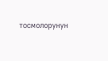тосмолорунун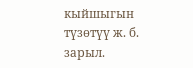кыйшыгын түзөтүү ж. б. зарыл.